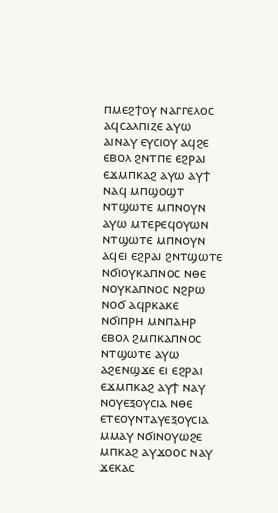ⲡⲙⲉϩϯⲟⲩ ⲛⲁⲅⲅⲉⲗⲟⲥ ⲁϥⲥⲁⲗⲡⲓⲍⲉ ⲁⲩⲱ ⲁⲓⲛⲁⲩ ⲉⲩⲥⲓⲟⲩ ⲁϥϩⲉ ⲉⲃⲟⲗ ϩⲛⲧⲡⲉ ⲉϩⲣⲁⲓ ⲉϫⲙⲡⲕⲁϩ ⲁⲩⲱ ⲁⲩϯ ⲛⲁϥ ⲙⲡϣⲟϣⲧ ⲛⲧϣⲱⲧⲉ ⲙⲡⲛⲟⲩⲛ ⲁⲩⲱ ⲙⲧⲉⲣⲉϥⲟⲩⲱⲛ ⲛⲧϣⲱⲧⲉ ⲙⲡⲛⲟⲩⲛ ⲁϥⲉⲓ ⲉϩⲣⲁⲓ ϩⲛⲧϣⲱⲧⲉ ⲛϭⲓⲟⲩⲕⲁⲡⲛⲟⲥ ⲛⲑⲉ ⲛⲟⲩⲕⲁⲡⲛⲟⲥ ⲛϩⲣⲱ ⲛⲟϭ ⲁϥⲣⲕⲁⲕⲉ ⲛϭⲓⲡⲣⲏ ⲙⲛⲡⲁⲏⲣ ⲉⲃⲟⲗ ϩⲙⲡⲕⲁⲡⲛⲟⲥ ⲛⲧϣⲱⲧⲉ ⲁⲩⲱ ⲁϩⲉⲛϣϫⲉ ⲉⲓ ⲉϩⲣⲁⲓ ⲉϫⲙⲡⲕⲁϩ ⲁⲩϯ ⲛⲁⲩ ⲛⲟⲩⲉⲝⲟⲩⲥⲓⲁ ⲛⲑⲉ ⲉⲧⲉⲟⲩⲛⲧⲁⲩⲉⲝⲟⲩⲥⲓⲁ ⲙⲙⲁⲩ ⲛϭⲓⲛⲟⲩⲱϩⲉ ⲙⲡⲕⲁϩ ⲁⲩϫⲟⲟⲥ ⲛⲁⲩ ϫⲉⲕⲁⲥ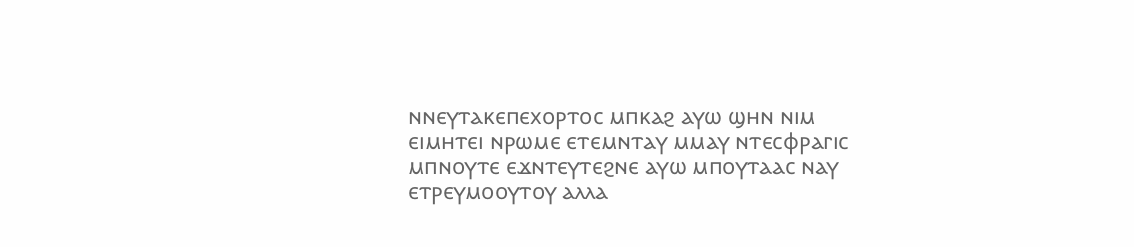ⲛⲛⲉⲩⲧⲁⲕⲉⲡⲉⲭⲟⲣⲧⲟⲥ ⲙⲡⲕⲁϩ ⲁⲩⲱ ϣⲏⲛ ⲛⲓⲙ ⲉⲓⲙⲏⲧⲉⲓ ⲛⲣⲱⲙⲉ ⲉⲧⲉⲙⲛⲧⲁⲩ ⲙⲙⲁⲩ ⲛⲧⲉⲥⲫⲣⲁⲅⲓⲥ ⲙⲡⲛⲟⲩⲧⲉ ⲉϫⲛⲧⲉⲩⲧⲉϩⲛⲉ ⲁⲩⲱ ⲙⲡⲟⲩⲧⲁⲁⲥ ⲛⲁⲩ ⲉⲧⲣⲉⲩⲙⲟⲟⲩⲧⲟⲩ ⲁⲗⲗⲁ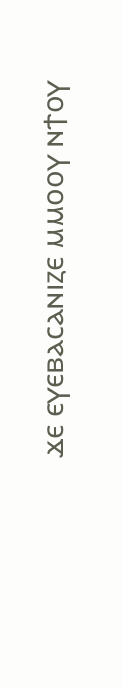ϫⲉ ⲉⲩⲉⲃⲁⲥⲁⲛⲓⲍⲉ ⲙⲙⲟⲟⲩ ⲛϯⲟⲩ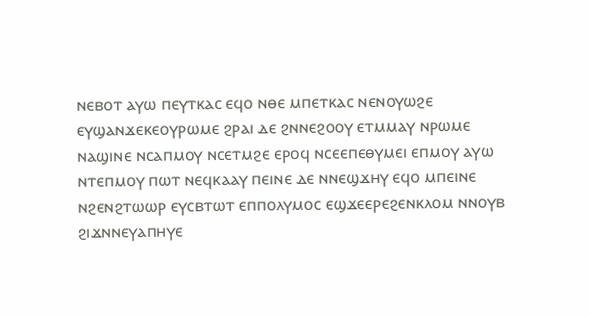ⲛⲉⲃⲟⲧ ⲁⲩⲱ ⲡⲉⲩⲧⲕⲁⲥ ⲉϥⲟ ⲛⲑⲉ ⲙⲡⲉⲧⲕⲁⲥ ⲛⲉⲛⲟⲩⲱϩⲉ ⲉⲩϣⲁⲛϫⲉⲕⲉⲟⲩⲣⲱⲙⲉ ϩⲣⲁⲓ ⲇⲉ ϩⲛⲛⲉϩⲟⲟⲩ ⲉⲧⲙⲙⲁⲩ ⲛⲣⲱⲙⲉ ⲛⲁϣⲓⲛⲉ ⲛⲥⲁⲡⲙⲟⲩ ⲛⲥⲉⲧⲙϩⲉ ⲉⲣⲟϥ ⲛⲥⲉⲉⲡⲉⲑⲩⲙⲉⲓ ⲉⲡⲙⲟⲩ ⲁⲩⲱ ⲛⲧⲉⲡⲙⲟⲩ ⲡⲱⲧ ⲛⲉϥⲕⲁⲁⲩ ⲡⲉⲓⲛⲉ ⲇⲉ ⲛⲛⲉϣϫⲏⲩ ⲉϥⲟ ⲙⲡⲉⲓⲛⲉ ⲛϩⲉⲛϩⲧⲱⲱⲣ ⲉⲩⲥⲃⲧⲱⲧ ⲉⲡⲡⲟⲗⲩⲙⲟⲥ ⲉϣϫⲉⲉⲣⲉϩⲉⲛⲕⲗⲟⲙ ⲛⲛⲟⲩⲃ ϩⲓϫⲛⲛⲉⲩⲁⲡⲏⲩⲉ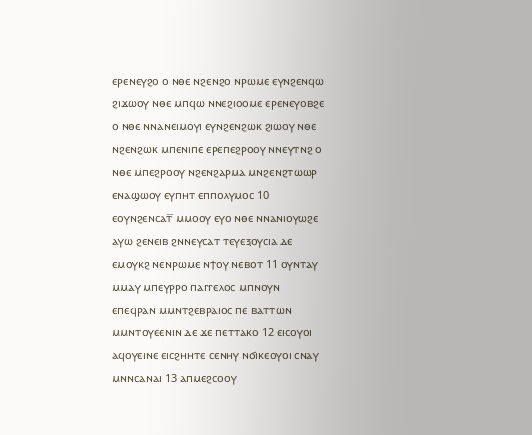ⲉⲣⲉⲛⲉⲩϩⲟ ⲟ ⲛⲑⲉ ⲛϩⲉⲛϩⲟ ⲛⲣⲱⲙⲉ ⲉⲩⲛϩⲉⲛϥⲱ ϩⲓϫⲱⲟⲩ ⲛⲑⲉ ⲙⲡϥⲱ ⲛⲛⲉϩⲓⲟⲟⲙⲉ ⲉⲣⲉⲛⲉⲩⲟⲃϩⲉ ⲟ ⲛⲑⲉ ⲛⲛⲁⲛⲉⲓⲙⲟⲩⲓ ⲉⲩⲛϩⲉⲛϩⲱⲕ ϩⲓⲱⲟⲩ ⲛⲑⲉ ⲛϩⲉⲛϩⲱⲕ ⲙⲡⲉⲛⲓⲡⲉ ⲉⲣⲉⲡⲉϩⲣⲟⲟⲩ ⲛⲛⲉⲩⲧⲛϩ ⲟ ⲛⲑⲉ ⲙⲡⲉϩⲣⲟⲟⲩ ⲛϩⲉⲛϩⲁⲣⲙⲁ ⲙⲛϩⲉⲛϩⲧⲱⲱⲣ ⲉⲛⲁϣⲱⲟⲩ ⲉⲩⲡⲏⲧ ⲉⲡⲡⲟⲗⲩⲙⲟⲥ 10 ⲉⲟⲩⲛϩⲉⲛⲥⲁⲧ̅ ⲙⲙⲟⲟⲩ ⲉⲩⲟ ⲛⲑⲉ ⲛⲛⲁⲛⲓⲟⲩⲱϩⲉ ⲁⲩⲱ ϩⲉⲛⲉⲓⲃ ϩⲛⲛⲉⲩⲥⲁⲧ ⲧⲉⲩⲉⲝⲟⲩⲥⲓⲁ ⲇⲉ ⲉⲙⲟⲩⲕϩ ⲛⲉⲛⲣⲱⲙⲉ ⲛϯⲟⲩ ⲛⲉⲃⲟⲧ 11 ⲟⲩⲛⲧⲁⲩ ⲙⲙⲁⲩ ⲙⲡⲉⲩⲣⲣⲟ ⲡⲁⲅⲅⲉⲗⲟⲥ ⲙⲡⲛⲟⲩⲛ ⲉⲡⲉϥⲣⲁⲛ ⲙⲙⲛⲧϩⲉⲃⲣⲁⲓⲟⲥ ⲡⲉ ⲃⲁⲧⲧⲱⲛ ⲙⲙⲛⲧⲟⲩⲉⲉⲛⲓⲛ ⲇⲉ ϫⲉ ⲡⲉⲧⲧⲁⲕⲟ 12 ⲉⲓⲥⲟⲩⲟⲓ ⲁϥⲟⲩⲉⲓⲛⲉ ⲉⲓⲥϩⲏⲏⲧⲉ ⲥⲉⲛⲏⲩ ⲛϭⲓⲕⲉⲟⲩⲟⲓ ⲥⲛⲁⲩ ⲙⲛⲛⲥⲁⲛⲁⲓ 13 ⲁⲡⲙⲉϩⲥⲟⲟⲩ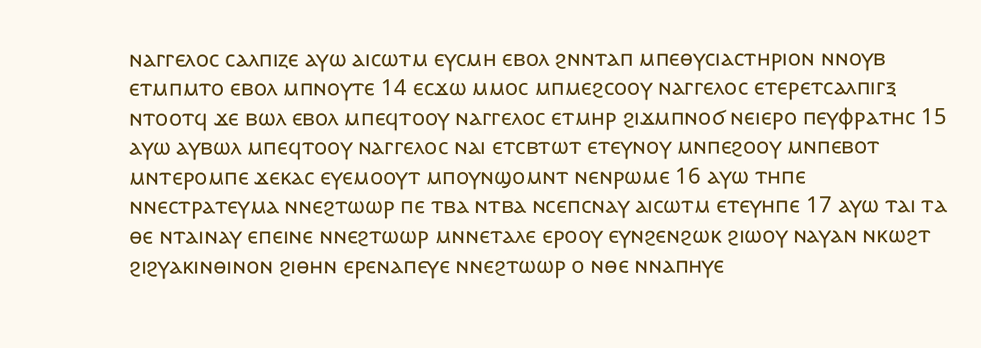ⲛⲁⲅⲅⲉⲗⲟⲥ ⲥⲁⲗⲡⲓⲍⲉ ⲁⲩⲱ ⲁⲓⲥⲱⲧⲙ ⲉⲩⲥⲙⲏ ⲉⲃⲟⲗ ϩⲛⲛⲧⲁⲡ ⲙⲡⲉⲑⲩⲥⲓⲁⲥⲧⲏⲣⲓⲟⲛ ⲛⲛⲟⲩⲃ ⲉⲧⲙⲡⲙⲧⲟ ⲉⲃⲟⲗ ⲙⲡⲛⲟⲩⲧⲉ 14 ⲉⲥϫⲱ ⲙⲙⲟⲥ ⲙⲡⲙⲉϩⲥⲟⲟⲩ ⲛⲁⲅⲅⲉⲗⲟⲥ ⲉⲧⲉⲣⲉⲧⲥⲁⲗⲡⲓⲅⲝ ⲛⲧⲟⲟⲧϥ ϫⲉ ⲃⲱⲗ ⲉⲃⲟⲗ ⲙⲡⲉϥⲧⲟⲟⲩ ⲛⲁⲅⲅⲉⲗⲟⲥ ⲉⲧⲙⲏⲣ ϩⲓϫⲙⲡⲛⲟϭ ⲛⲉⲓⲉⲣⲟ ⲡⲉⲩⲫⲣⲁⲧⲏⲥ 15 ⲁⲩⲱ ⲁⲩⲃⲱⲗ ⲙⲡⲉϥⲧⲟⲟⲩ ⲛⲁⲅⲅⲉⲗⲟⲥ ⲛⲁⲓ ⲉⲧⲥⲃⲧⲱⲧ ⲉⲧⲉⲩⲛⲟⲩ ⲙⲛⲡⲉϩⲟⲟⲩ ⲙⲛⲡⲉⲃⲟⲧ ⲙⲛⲧⲉⲣⲟⲙⲡⲉ ϫⲉⲕⲁⲥ ⲉⲩⲉⲙⲟⲟⲩⲧ ⲙⲡⲟⲩⲛϣⲟⲙⲛⲧ ⲛⲉⲛⲣⲱⲙⲉ 16 ⲁⲩⲱ ⲧⲏⲡⲉ ⲛⲛⲉⲥⲧⲣⲁⲧⲉⲩⲙⲁ ⲛⲛⲉϩⲧⲱⲱⲣ ⲡⲉ ⲧⲃⲁ ⲛⲧⲃⲁ ⲛⲥⲉⲡⲥⲛⲁⲩ ⲁⲓⲥⲱⲧⲙ ⲉⲧⲉⲩⲏⲡⲉ 17 ⲁⲩⲱ ⲧⲁⲓ ⲧⲁ ⲑⲉ ⲛⲧⲁⲓⲛⲁⲩ ⲉⲡⲉⲓⲛⲉ ⲛⲛⲉϩⲧⲱⲱⲣ ⲙⲛⲛⲉⲧⲁⲗⲉ ⲉⲣⲟⲟⲩ ⲉⲩⲛϩⲉⲛϩⲱⲕ ϩⲓⲱⲟⲩ ⲛⲁⲩⲁⲛ ⲛⲕⲱϩⲧ ϩⲓϩⲩⲁⲕⲓⲛⲑⲓⲛⲟⲛ ϩⲓⲑⲏⲛ ⲉⲣⲉⲛⲁⲡⲉⲩⲉ ⲛⲛⲉϩⲧⲱⲱⲣ ⲟ ⲛⲑⲉ ⲛⲛⲁⲡⲏⲩⲉ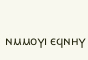ⲛⲙⲙⲟⲩⲓ ⲉϥⲛⲏⲩ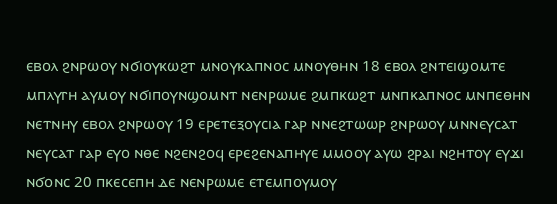ⲉⲃⲟⲗ ϩⲛⲣⲱⲟⲩ ⲛϭⲓⲟⲩⲕⲱϩⲧ ⲙⲛⲟⲩⲕⲁⲡⲛⲟⲥ ⲙⲛⲟⲩⲑⲏⲛ 18 ⲉⲃⲟⲗ ϩⲛⲧⲉⲓϣⲟⲙⲧⲉ ⲙⲡⲗⲩⲅⲏ ⲁⲩⲙⲟⲩ ⲛϭⲓⲡⲟⲩⲛϣⲟⲙⲛⲧ ⲛⲉⲛⲣⲱⲙⲉ ϩⲙⲡⲕⲱϩⲧ ⲙⲛⲡⲕⲁⲡⲛⲟⲥ ⲙⲛⲡⲉⲑⲏⲛ ⲛⲉⲧⲛⲏⲩ ⲉⲃⲟⲗ ϩⲛⲣⲱⲟⲩ 19 ⲉⲣⲉⲧⲉⲝⲟⲩⲥⲓⲁ ⲅⲁⲣ ⲛⲛⲉϩⲧⲱⲱⲣ ϩⲛⲣⲱⲟⲩ ⲙⲛⲛⲉⲩⲥⲁⲧ ⲛⲉⲩⲥⲁⲧ ⲅⲁⲣ ⲉⲩⲟ ⲛⲑⲉ ⲛϩⲉⲛϩⲟϥ ⲉⲣⲉϩⲉⲛⲁⲡⲏⲩⲉ ⲙⲙⲟⲟⲩ ⲁⲩⲱ ϩⲣⲁⲓ ⲛϩⲏⲧⲟⲩ ⲉⲩϫⲓ ⲛϭⲟⲛⲥ 20 ⲡⲕⲉⲥⲉⲡⲏ ⲇⲉ ⲛⲉⲛⲣⲱⲙⲉ ⲉⲧⲉⲙⲡⲟⲩⲙⲟⲩ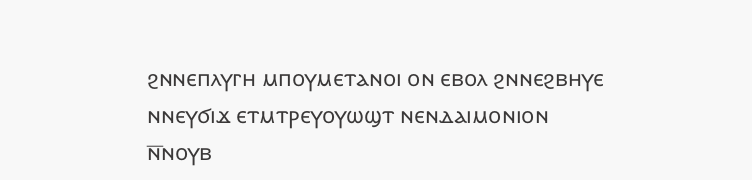ϩⲛⲛⲉⲡⲗⲩⲅⲏ ⲙⲡⲟⲩⲙⲉⲧⲁⲛⲟⲓ ⲟⲛ ⲉⲃⲟⲗ ϩⲛⲛⲉϩⲃⲏⲩⲉ ⲛⲛⲉⲩϭⲓϫ ⲉⲧⲙⲧⲣⲉⲩⲟⲩⲱϣⲧ ⲛⲉⲛⲇⲁⲓⲙⲟⲛⲓⲟⲛ ⲛ̅ⲛⲟⲩⲃ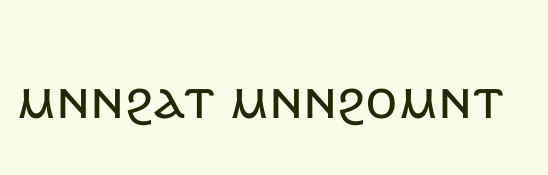ⲙⲛⲛϩⲁⲧ ⲙⲛⲛϩⲟⲙⲛⲧ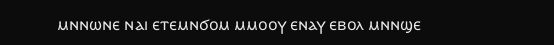ⲙⲛⲛⲱⲛⲉ ⲛⲁⲓ ⲉⲧⲉⲙⲛϭⲟⲙ ⲙⲙⲟⲟⲩ ⲉⲛⲁⲩ ⲉⲃⲟⲗ ⲙⲛⲛϣⲉ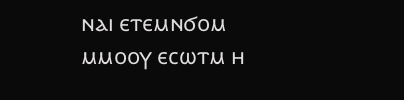ⲛⲁⲓ ⲉⲧⲉⲙⲛϭⲟⲙ ⲙⲙⲟⲟⲩ ⲉⲥⲱⲧⲙ ⲏ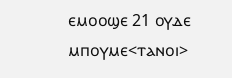ⲉⲙⲟⲟϣⲉ 21 ⲟⲩⲇⲉ ⲙⲡⲟⲩⲙⲉ<ⲧⲁⲛⲟⲓ>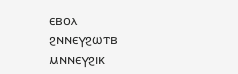ⲉⲃⲟⲗ ϩⲛⲛⲉⲩϩⲱⲧⲃ ⲙⲛⲛⲉⲩϩⲓⲕ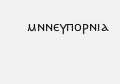ⲙⲛⲛⲉⲩⲡⲟⲣⲛⲓⲁ